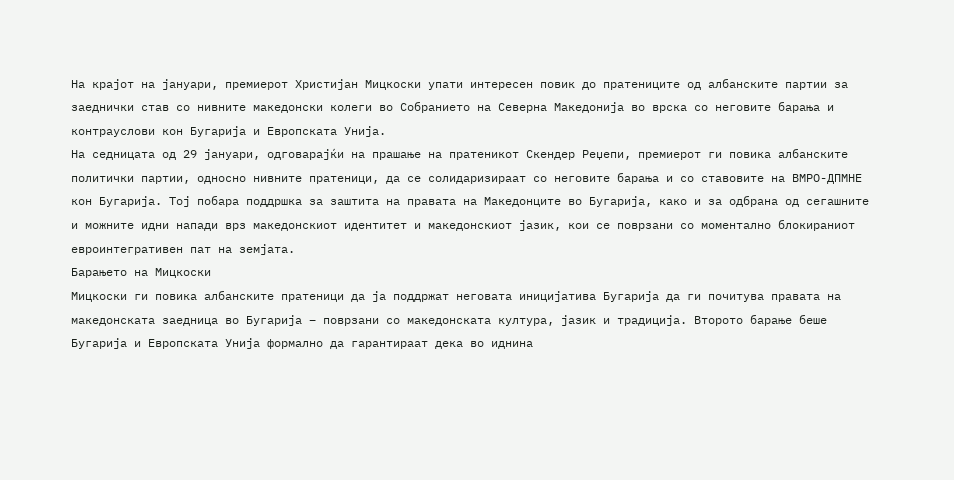На крајот на јануари, премиерот Христијан Мицкоски упати интересен повик до пратениците од албанските партии за заеднички став со нивните македонски колеги во Собранието на Северна Македонија во врска со неговите барања и контрауслови кон Бугарија и Европската Унија.
На седницата од 29 јануари, одговарајќи на прашање на пратеникот Скендер Реџепи, премиерот ги повика албанските политички партии, односно нивните пратеници, да се солидаризираат со неговите барања и со ставовите на ВМРО-ДПМНЕ кон Бугарија. Тој побара поддршка за заштита на правата на Македонците во Бугарија, како и за одбрана од сегашните и можните идни напади врз македонскиот идентитет и македонскиот јазик, кои се поврзани со моментално блокираниот евроинтегративен пат на земјата.
Барањето на Мицкоски
Мицкоски ги повика албанските пратеници да ја поддржат неговата иницијатива Бугарија да ги почитува правата на македонската заедница во Бугарија – поврзани со македонската култура, јазик и традиција. Второто барање беше Бугарија и Европската Унија формално да гарантираат дека во иднина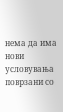нема да има нови условувања поврзани со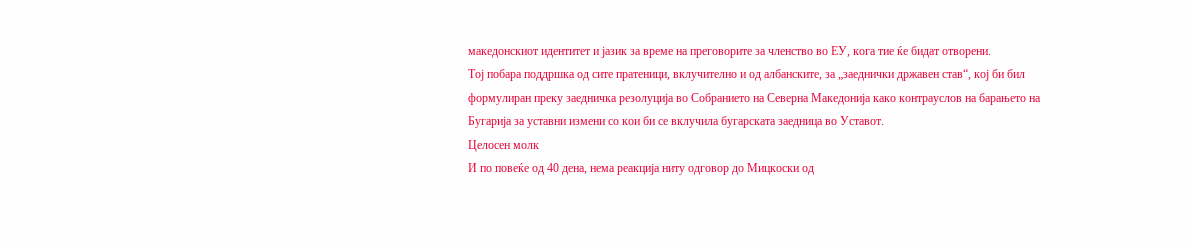македонскиот идентитет и јазик за време на преговорите за членство во ЕУ, кога тие ќе бидат отворени.
Тој побара поддршка од сите пратеници, вклучително и од албанските, за „заеднички државен став“, кој би бил формулиран преку заедничка резолуција во Собранието на Северна Македонија како контрауслов на барањето на Бугарија за уставни измени со кои би се вклучила бугарската заедница во Уставот.
Целосен молк
И по повеќе од 40 дена, нема реакција ниту одговор до Мицкоски од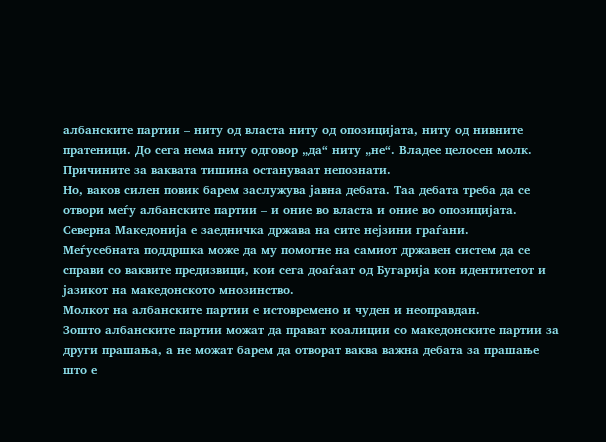албанските партии – ниту од власта ниту од опозицијата, ниту од нивните пратеници. До сега нема ниту одговор „да“ ниту „не“. Владее целосен молк.
Причините за ваквата тишина остануваат непознати.
Но, ваков силен повик барем заслужува јавна дебата. Таа дебата треба да се отвори меѓу албанските партии – и оние во власта и оние во опозицијата.
Северна Македонија е заедничка држава на сите нејзини граѓани.
Меѓусебната поддршка може да му помогне на самиот државен систем да се справи со ваквите предизвици, кои сега доаѓаат од Бугарија кон идентитетот и јазикот на македонското мнозинство.
Молкот на албанските партии е истовремено и чуден и неоправдан.
Зошто албанските партии можат да прават коалиции со македонските партии за други прашања, а не можат барем да отворат ваква важна дебата за прашање што е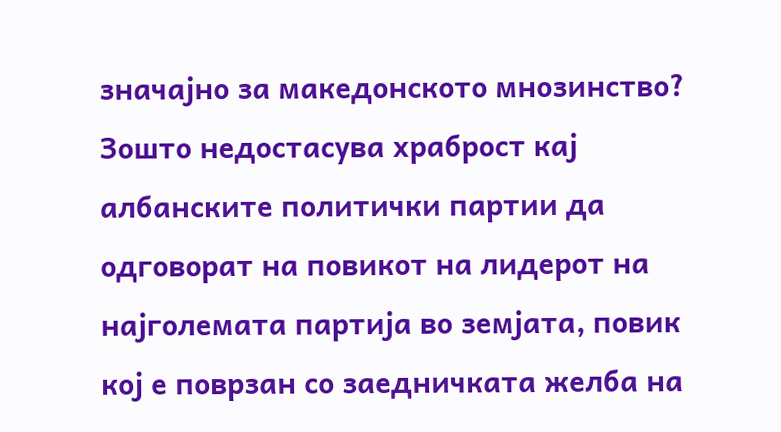значајно за македонското мнозинство?
Зошто недостасува храброст кај албанските политички партии да одговорат на повикот на лидерот на најголемата партија во земјата, повик кој е поврзан со заедничката желба на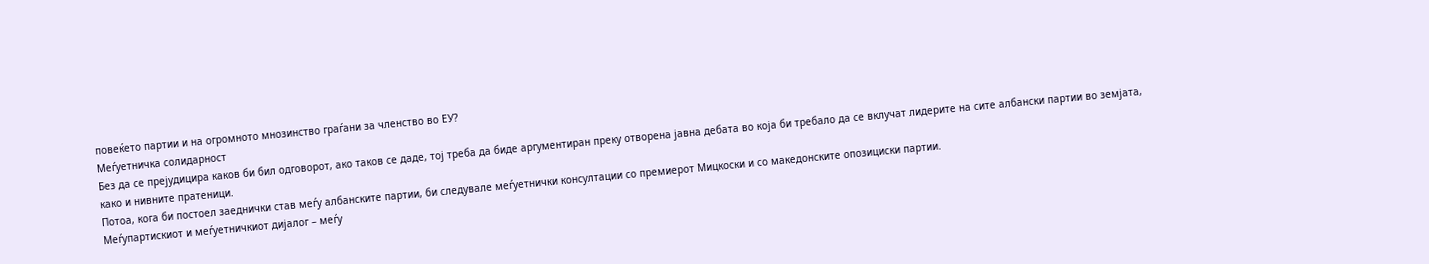повеќето партии и на огромното мнозинство граѓани за членство во ЕУ?
Меѓуетничка солидарност
Без да се прејудицира каков би бил одговорот, ако таков се даде, тој треба да биде аргументиран преку отворена јавна дебата во која би требало да се вклучат лидерите на сите албански партии во земјата, како и нивните пратеници.
Потоа, кога би постоел заеднички став меѓу албанските партии, би следувале меѓуетнички консултации со премиерот Мицкоски и со македонските опозициски партии.
Меѓупартискиот и меѓуетничкиот дијалог – меѓу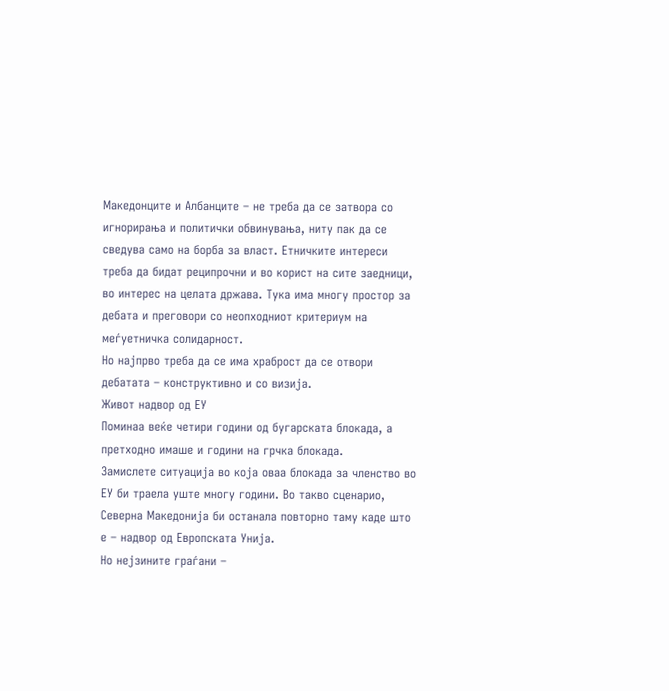Македонците и Албанците – не треба да се затвора со игнорирања и политички обвинувања, ниту пак да се сведува само на борба за власт. Етничките интереси треба да бидат реципрочни и во корист на сите заедници, во интерес на целата држава. Тука има многу простор за дебата и преговори со неопходниот критериум на меѓуетничка солидарност.
Но најпрво треба да се има храброст да се отвори дебатата – конструктивно и со визија.
Живот надвор од ЕУ
Поминаа веќе четири години од бугарската блокада, а претходно имаше и години на грчка блокада.
Замислете ситуација во која оваа блокада за членство во ЕУ би траела уште многу години. Во такво сценарио, Северна Македонија би останала повторно таму каде што е – надвор од Европската Унија.
Но нејзините граѓани –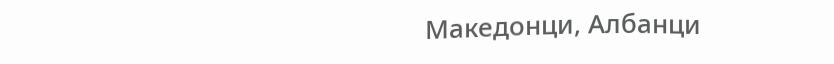Македонци, Албанци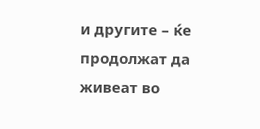и другите – ќе продолжат да живеат во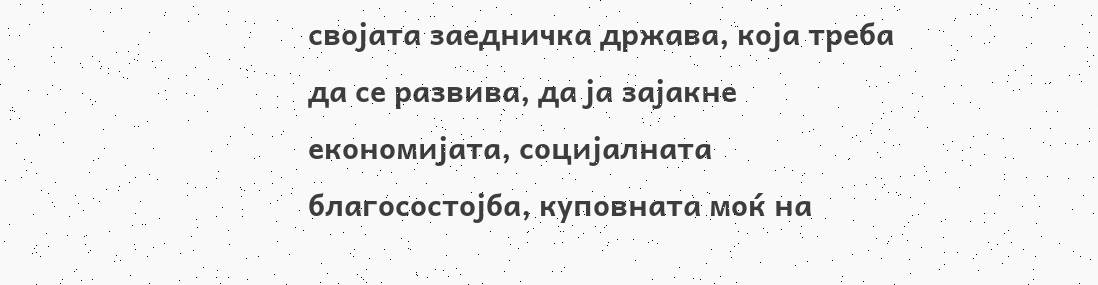својата заедничка држава, која треба да се развива, да ја зајакне економијата, социјалната благосостојба, куповната моќ на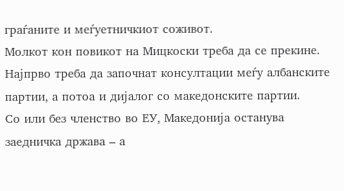граѓаните и меѓуетничкиот соживот.
Молкот кон повикот на Мицкоски треба да се прекине. Најпрво треба да започнат консултации меѓу албанските партии, а потоа и дијалог со македонските партии.
Со или без членство во ЕУ, Македонија останува заедничка држава – а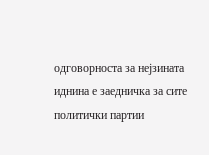одговорноста за нејзината иднина е заедничка за сите политички партии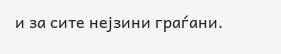и за сите нејзини граѓани.